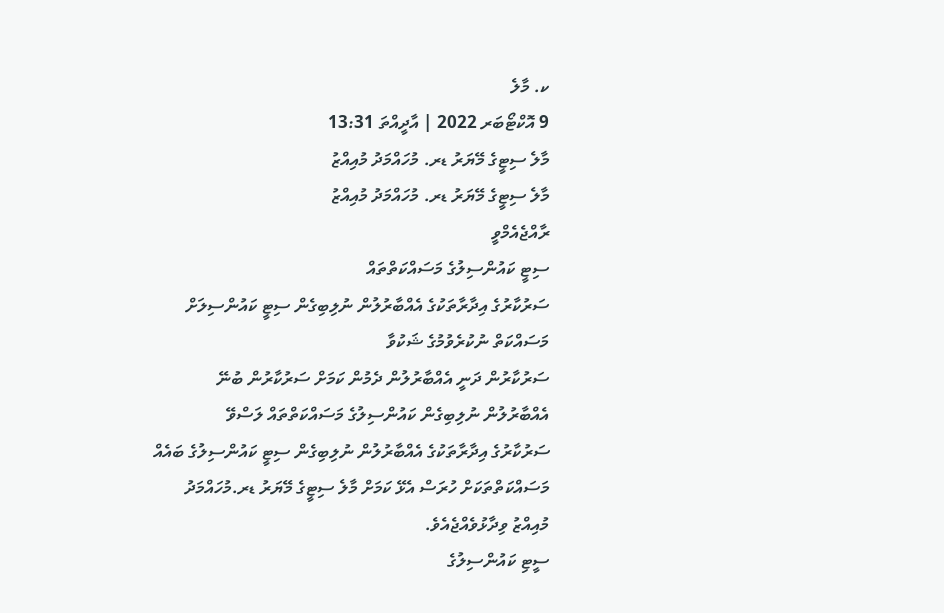ކ. މާލެ
9 އޮކްޓޯބަރ 2022 | އާދީއްތަ 13:31
މާލެ ސިޓީގެ މޭޔަރު ޑރ. މުހައްމަދު މުއިއްޒު
މާލެ ސިޓީގެ މޭޔަރު ޑރ. މުހައްމަދު މުއިއްޒު
ރާއްޖެއެމްވީ
ސިޓީ ކައުންސިލުގެ މަސައްކަތްތައް
ސަރުކާރުގެ އިދާރާތަކުގެ އެއްބާރުލުން ނުލިބިގެން ސިޓީ ކައުންސިލަށް މަސައްކަތް ނުކުރެވުމުގެ ޝަކުވާ
ސަރުކާރުން ދަނީ އެއްބާރުލުން ދެމުން ކަމަށް ސަރުކާރުން ބުނޭ
އެއްބާރުލުން ނުލިބިގެން ކައުންސިލުގެ މަސައްކަތްތައް ލަސްވޭ
ސަރުކާރުގެ އިދާރާތަކުގެ އެއްބާރުލުން ނުލިބިގެން ސިޓީ ކައުންސިލުގެ ބައެއް މަސައްކަތްތަކަށް ހުރަސް އެޅޭ ކަމަށް މާލެ ސިޓީގެ މޭޔަރު ޑރ.މުހައްމަދު މުއިއްޒު ވިދާޅުވެއްޖެއެވެ.
ސީޓި ކައުންސިލުގެ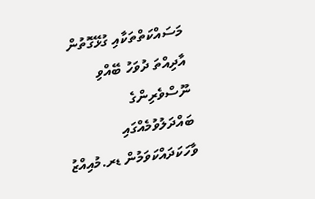މަސައްކަތްތަކާއި ގުޅޭގޮތުން އާދިއްތަ ދުވަހު ބޭއްވި ނޫސްވެރިންގެ ބައްދަލުވުމެއްގައި ވާހަކަދައްކަވަމުން ޑރ.މުއިއްޒު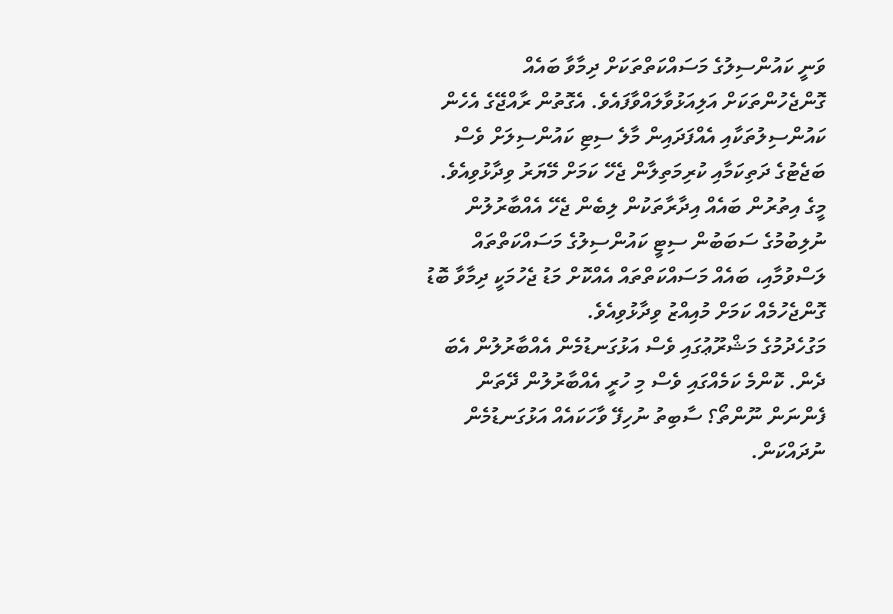ވަނީ ކައުންސިލުގެ މަސައްކަތްތަކަށް ދިމާވާ ބައެއް ގޮންޖެހުންތަކަށް އަލިއަޅުވާލައްވާފައެވެ. އެގޮތުން ރާއްޖޭގެ އެހެން ކައުންސިލުތަކާއި އެއްފަދައިން މާލެ ސިޓި ކައުންސިލަށް ވެސް ބަޖެޓުގެ ދަތިކަމާއި ކުރިމަތިލާން ޖެހޭ ކަމަށް މޭޔަރު ވިދާޅުވިއެވެ. މީގެ އިތުރުން ބައެއް އިދާރާތަކުން ލިބެން ޖެހޭ އެއްބާރުލުން ނުލިބުމުގެ ސަބަބުން ސިޓީ ކައުންސިލުގެ މަސައްކަތްތައް ލަސްވުމާއި، ބައެއް މަސައްކަތްތައް އެއްކޮށް މަޑު ޖެހުމަކީ ދިމާވާ ބޮޑު ގޮންޖެހުމެއް ކަމަށް މުއިއްޒު ވިދާޅުވިއެވެ.
މަގުހެދުމުގެ މަޝްރޫޢުގައި ވެސް އަޅުގަނޑުމެން އެއްބާރުލުން އެބަ ދެން. ކޮންމެ ކަމެއްގައި ވެސް މި ހުރީ އެއްބާރުލުން ދޭތަން ފެންނަން ނޫންތޯ؟ ސާބިތު ނުހިފޭ ވާހަކައެއް އަޅުގަނޑުމެން ނުދައްކަން.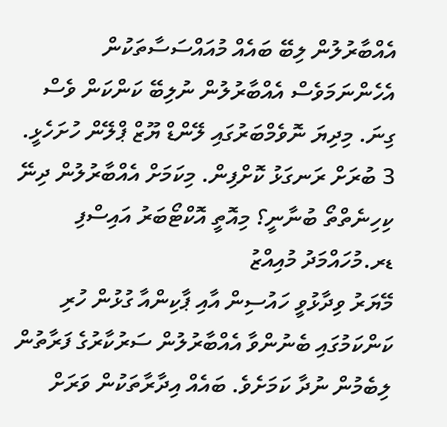އެއްބާރުލުން ލިބޭ ބައެއް މުއައްސަސާތަކުން އެހެންނަމަވެސް އެއްބާރުލުން ނުލިބޭ ކަންކަން ވެސް ގިނަ. މިދިޔަ ނޮވެމްބަރުގައި ލޭންޑް ޔޫޒް ޕްލޭން ހުށަހެޅީ. 3 ބުރަށް ރަނގަޅު ކޮށްފިން. މިކަމަށް އެއްބާރުލުން ދިނޭ ކިހިނެތްތޯ ބުނާނީ؟ މިއޮތީ އޮކްޓޯބަރު އައިސްފި
ޑރ.މުހައްމަދު މުއިއްޒު
މޭޔަރު ވިދާޅުވީ ހައުސިން އާއި ޕާކިންއާ ގުޅުން ހުރި ކަންކަމުގައި ބެނުންވާ އެއްބާރުލުން ސަރުކާރުގެ ފަރާތުން ލިބެމުން ނުދާ ކަމަށެވެ. ބައެއް އިދާރާތަކުން ވަރަށް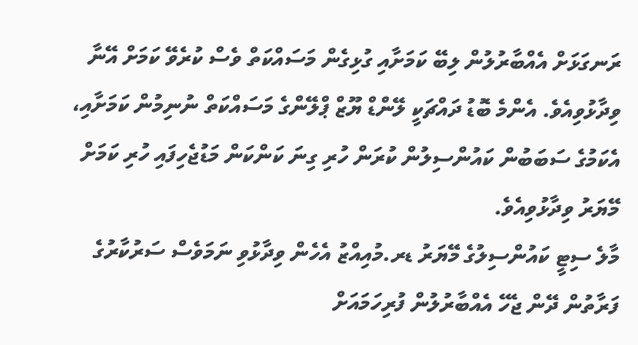ރަނގަޅަށް އެއްބާރުލުން ލިބޭ ކަމަށާއި ގުޅިގެން މަސައްކަތް ވެސް ކުރެވޭ ކަމަށް އޭނާ ވިދާޅުވިއެވެ. އެންމެ ބޮޑު ދައްޗަކީ ލޭންޑް ޔޫޒް ޕްލޭންގެ މަސައްކަތް ނުނިމުން ކަމަށާއި، އެކަމުގެ ސަބަބުން ކައުންސިލުން ކުރަން ހުރި ގިނަ ކަންކަން މަޑުޖެހިފައި ހުރި ކަމަށް މޭޔަރު ވިދާޅުވިއެވެ.
މާލެ ސިޓީ ކައުންސިލުގެ މޭޔަރު ޑރ.މުއިއްޒު އެހެން ވިދާޅުވި ނަމަވެސް ސަރުކާރުގެ ފަރާތުން ދޭން ޖެހޭ އެއްބާރުލުން ފުރިހަމައަށް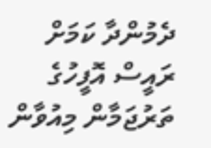ދެމުންދާ ކަމަށް ރައީސް އޮފީހުގެ ތަރުޖަމާން މިއުވާން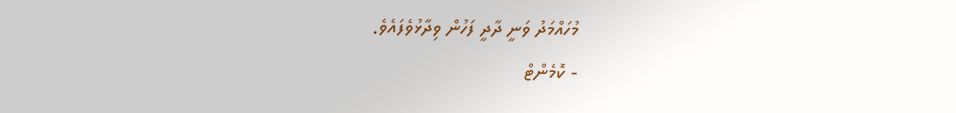މުހައްމަދު ވަނީ ދާދީ ފަހުން ވިދާޅުވެފައެވެ.
- ކޮމެންޓް